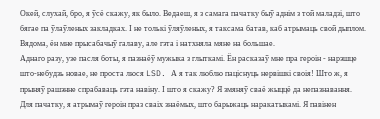Окей, слухай, бро, я ўсё скажу, як было. Ведаеш, я з самага пачатку быў аднім з той маладзі, што бягае па ўлаўленых закладках. І не толькі ўляўленых, я таксама батав, каб атрымаць свой дыплом. Вядома, ён мне прысабачыў галаву, але гэта і натхняла мяне на большае.
Аднаго разу, узе пасля боты, я пазнаёў мужыка з глыткамі. Ён расказаў мне пра героін - нарэшце што-небудзь новае, не проста люся LSD. А я так люблю паціснуць нервішкі своія! Што ж, я прыняў рашэнне спрабаваць гэта навіну. І што я скажу? Я змяняў сваё жыццё да непазнавання.
Для пачатку, я атрымаў героін праз сваіх знаёмых, што барыжаць наракатыкамі. Я павінен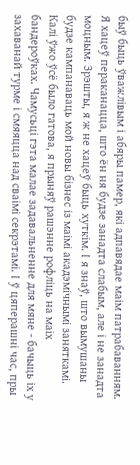быў быць ўважлівым і абяры памер, які адпавядае маім патрабаванням. Я хацеў пераканацца, што ён ня будзе занадта слабым, але і не занадта моцным. Зрэшты, я ж не хацеў быць хуткім. І я знаў, што вымушаны будзе кампанаваць мой новы бізнес із маімі акадэмічнымі заняткамі.
Калі ўжо ўсё было гатова, я прыняў рашэнне рофліць на маіх бандероўках. Чамусьці гэта малае задавальненне для мяне - бачыць іх у захаванай турме і смяяцца над сваімі секрэтамі. І ў цяперашні час, пры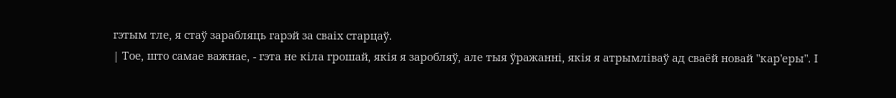гэтым тле, я стаў зарабляць гарэй за сваіх старцаў.
| Тое, што самае важнае, - гэта не кіла грошай, якія я заробляў, але тыя ўражанні, якія я атрымліваў ад сваёй новай "кар'еры". І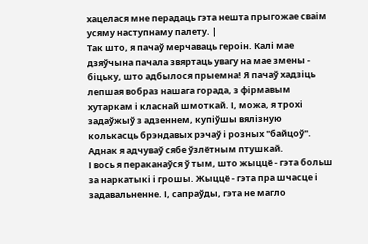хацелася мне перадаць гэта нешта прыгожае сваім усяму наступнаму палету. |
Так што, я пачаў мерчаваць героін. Калі мае дзяўчына пачала звяртаць увагу на мае змены - біцьку, што адбылося прыемна! Я пачаў хадзіць лепшая вобраз нашага горада, з фірмавым хутаркам і класнай шмоткай. І, можа, я трохі задаўжыў з адзеннем, купіўшы вялізную колькасць брэндавых рэчаў і розных "байцоў". Аднак я адчуваў сябе ўзлётным птушкай.
І вось я пераканаўся ў тым, што жыццё - гэта больш за наркатыкі і грошы. Жыццё - гэта пра шчасце і задавальненне. І, сапраўды, гэта не магло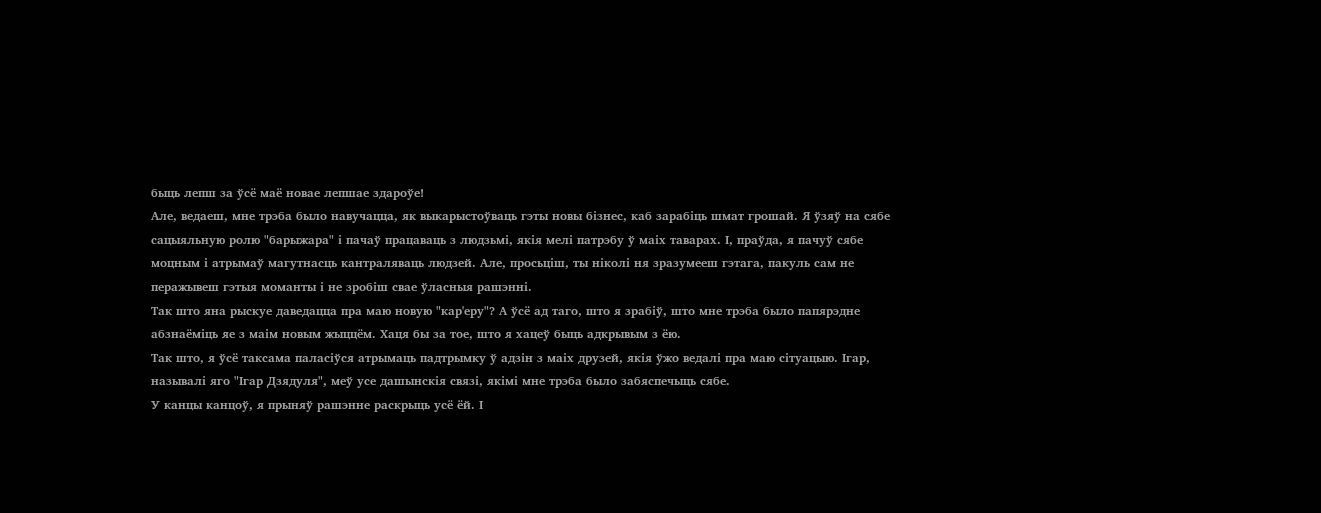быць лепш за ўсё маё новае лепшае здароўе!
Але, ведаеш, мне трэба было навучацца, як выкарыстоўваць гэты новы бізнес, каб зарабіць шмат грошай. Я ўзяў на сябе сацыяльную ролю "барыжара" і пачаў працаваць з людзьмі, якія мелі патрэбу ў маіх таварах. І, праўда, я пачуў сябе моцным і атрымаў магутнасць кантраляваць людзей. Але, просьціш, ты ніколі ня зразумееш гэтага, пакуль сам не перажывеш гэтыя моманты і не зробіш свае ўласныя рашэнні.
Так што яна рыскуе даведацца пра маю новую "кар'еру"? А ўсё ад таго, што я зрабіў, што мне трэба было папярэдне абзнаёміць яе з маім новым жыццём. Хаця бы за тое, што я хацеў быць адкрывым з ёю.
Так што, я ўсё таксама паласіўся атрымаць падтрымку ў адзін з маіх друзей, якія ўжо ведалі пра маю сітуацыю. Ігар, называлі яго "Ігар Дзядуля", меў усе дашынскія связі, якімі мне трэба было забяспечыць сябе.
У канцы канцоў, я прыняў рашэнне раскрыць усё ёй. І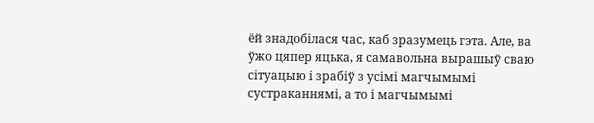ёй знадобілася час, каб зразумець гэта. Але, ва ўжо цяпер яцька, я самавольна вырашыў сваю сітуацыю і зрабіў з усімі магчымымі сустраканнямі, а то і магчымымі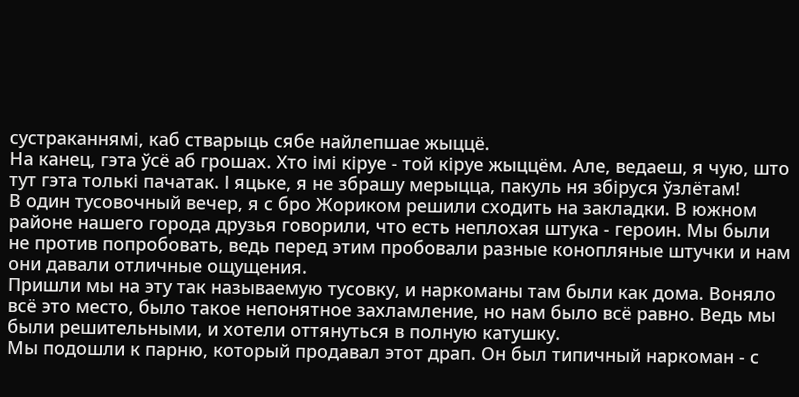сустраканнямі, каб стварыць сябе найлепшае жыццё.
На канец, гэта ўсё аб грошах. Хто імі кіруе - той кіруе жыццём. Але, ведаеш, я чую, што тут гэта толькі пачатак. І яцьке, я не збрашу мерыцца, пакуль ня збіруся ўзлётам!
В один тусовочный вечер, я с бро Жориком решили сходить на закладки. В южном районе нашего города друзья говорили, что есть неплохая штука - героин. Мы были не против попробовать, ведь перед этим пробовали разные конопляные штучки и нам они давали отличные ощущения.
Пришли мы на эту так называемую тусовку, и наркоманы там были как дома. Воняло всё это место, было такое непонятное захламление, но нам было всё равно. Ведь мы были решительными, и хотели оттянуться в полную катушку.
Мы подошли к парню, который продавал этот драп. Он был типичный наркоман - с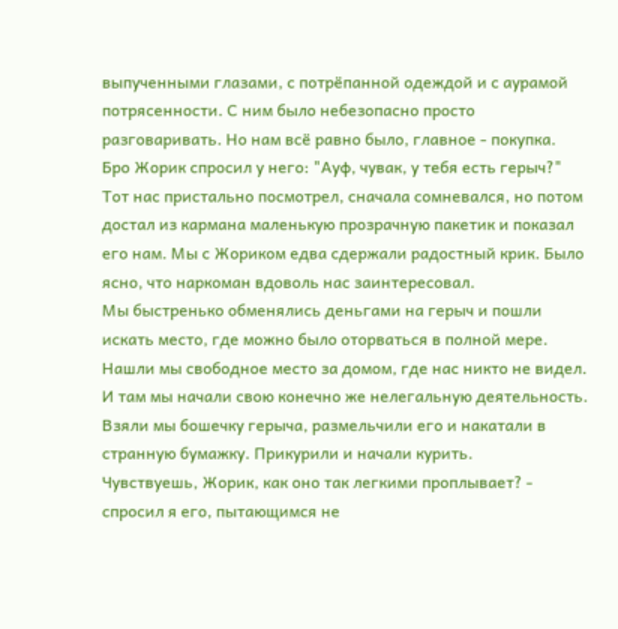выпученными глазами, с потрёпанной одеждой и с аурамой потрясенности. С ним было небезопасно просто разговаривать. Но нам всё равно было, главное - покупка.
Бро Жорик спросил у него: "Ауф, чувак, у тебя есть герыч?" Тот нас пристально посмотрел, сначала сомневался, но потом достал из кармана маленькую прозрачную пакетик и показал его нам. Мы с Жориком едва сдержали радостный крик. Было ясно, что наркоман вдоволь нас заинтересовал.
Мы быстренько обменялись деньгами на герыч и пошли искать место, где можно было оторваться в полной мере. Нашли мы свободное место за домом, где нас никто не видел. И там мы начали свою конечно же нелегальную деятельность.
Взяли мы бошечку герыча, размельчили его и накатали в странную бумажку. Прикурили и начали курить.
Чувствуешь, Жорик, как оно так легкими проплывает? - спросил я его, пытающимся не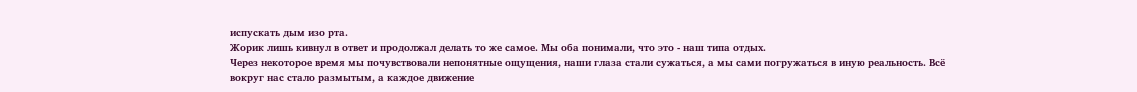испускать дым изо рта.
Жорик лишь кивнул в ответ и продолжал делать то же самое. Мы оба понимали, что это - наш типа отдых.
Через некоторое время мы почувствовали непонятные ощущения, наши глаза стали сужаться, а мы сами погружаться в иную реальность. Всё вокруг нас стало размытым, а каждое движение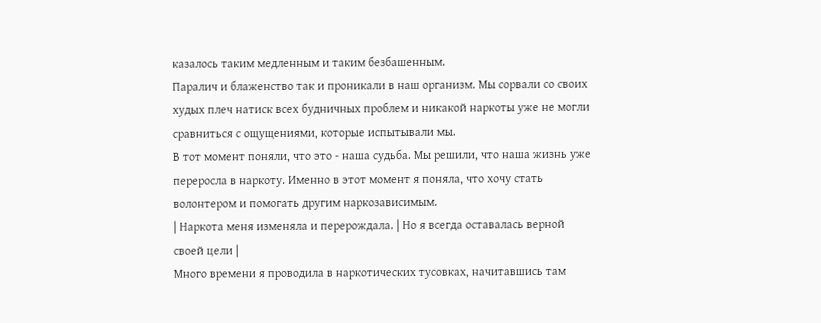казалось таким медленным и таким безбашенным.
Паралич и блаженство так и проникали в наш организм. Мы сорвали со своих худых плеч натиск всех будничных проблем и никакой наркоты уже не могли сравниться с ощущениями, которые испытывали мы.
В тот момент поняли, что это - наша судьба. Мы решили, что наша жизнь уже переросла в наркоту. Именно в этот момент я поняла, что хочу стать волонтером и помогать другим наркозависимым.
| Наркота меня изменяла и перерождала. | Но я всегда оставалась верной своей цели |
Много времени я проводила в наркотических тусовках, начитавшись там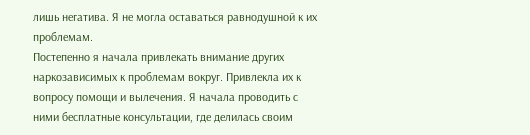лишь негатива. Я не могла оставаться равнодушной к их проблемам.
Постепенно я начала привлекать внимание других наркозависимых к проблемам вокруг. Привлекла их к вопросу помощи и вылечения. Я начала проводить с ними бесплатные консультации, где делилась своим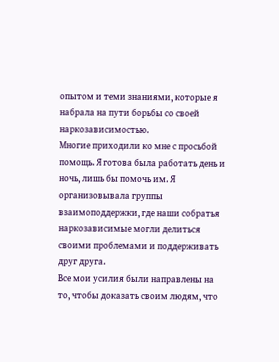опытом и теми знаниями, которые я набрала на пути борьбы со своей наркозависимостью.
Многие приходили ко мне с просьбой помощь. Я готова была работать день и ночь, лишь бы помочь им. Я организовывала группы взаимоподдержки, где наши собратья наркозависимые могли делиться своими проблемами и поддерживать друг друга.
Все мои усилия были направлены на то, чтобы доказать своим людям, что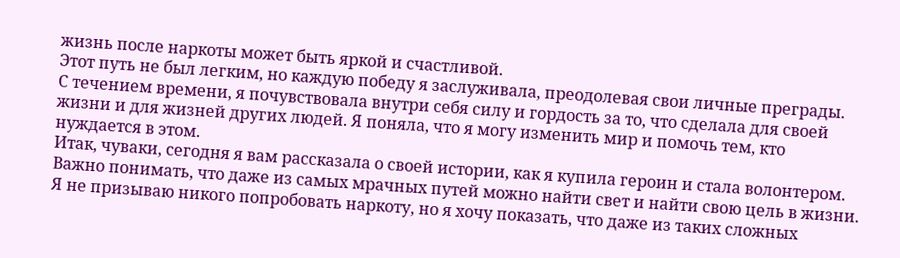жизнь после наркоты может быть яркой и счастливой.
Этот путь не был легким, но каждую победу я заслуживала, преодолевая свои личные преграды.
С течением времени, я почувствовала внутри себя силу и гордость за то, что сделала для своей жизни и для жизней других людей. Я поняла, что я могу изменить мир и помочь тем, кто нуждается в этом.
Итак, чуваки, сегодня я вам рассказала о своей истории, как я купила героин и стала волонтером. Важно понимать, что даже из самых мрачных путей можно найти свет и найти свою цель в жизни. Я не призываю никого попробовать наркоту, но я хочу показать, что даже из таких сложных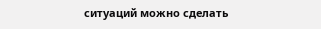ситуаций можно сделать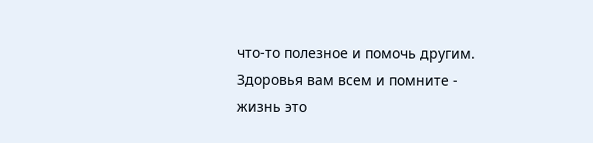что-то полезное и помочь другим.
Здоровья вам всем и помните - жизнь это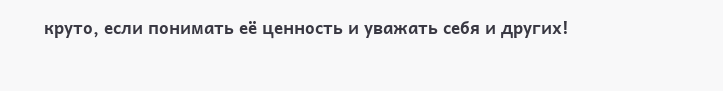круто, если понимать её ценность и уважать себя и других!